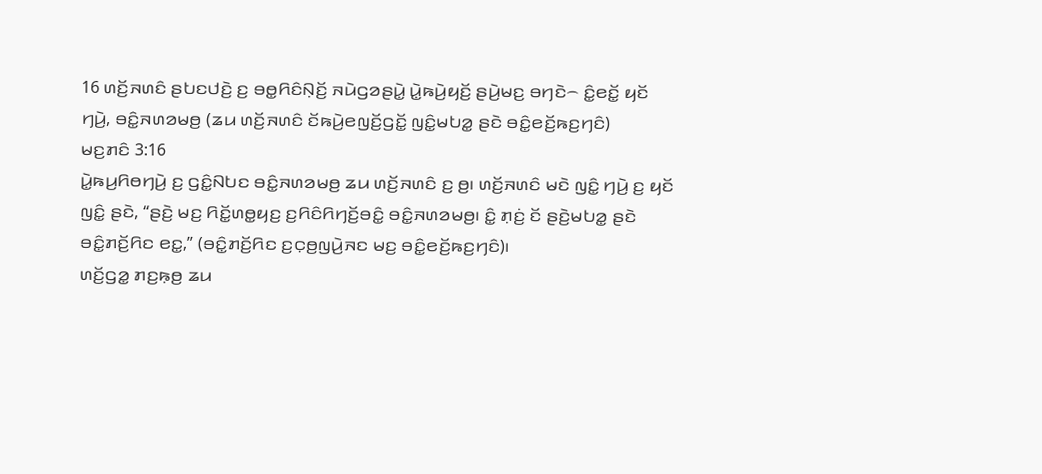16 ꤛꤢꤩ꤬ꤏꤛꤢꤨ ꤔꤝꤢꤓꤢꤧ꤬ ꤢ꤬ ꤋꤥ꤭ꤖꤢꤨꤡ꤫ꤢꤩ꤬ ꤏꤣꤧꤞꤤꤔꤣꤧ꤭ ꤣꤧ꤭ꤒꤣꤧ꤬ꤟꤢꤩ꤬ ꤔꤣꤧ꤬ꤗꤢ꤬ ꤋꤚꤢꤧ꤮ ꤢꤨ꤭ꤕꤢꤩ꤭ ꤟꤢꤩ ꤚꤣꤧ꤬, ꤋꤢꤨ꤭ꤏꤛꤤꤗꤥ꤬ (ꤘꤣ ꤛꤢꤩ꤬ꤏꤛꤢꤨ ꤢꤩꤒꤣꤧ꤬ꤕꤜꤢꤩ꤬ꤞꤢꤩ꤭ ꤜꤢꤨ꤭ꤗꤝꤤ꤭ ꤔꤢꤧ ꤋꤢꤨ꤭ꤕꤢꤩ꤬ꤒꤢ꤬ꤚꤢꤨ)
ꤗꤢ꤬ꤊꤢꤨ 3:16
ꤣꤧ꤭ꤒꤣ꤬ꤖꤥꤚꤣꤧ꤬ ꤢ꤬ ꤞꤢꤨ꤭ꤡꤝꤢ ꤋꤢꤨ꤭ꤏꤛꤤꤗꤥ꤬ ꤘꤣ ꤛꤢꤩ꤬ꤏꤛꤢꤨ ꤢ꤬ ꤥ꤬꤯ ꤛꤢꤩ꤬ꤏꤛꤢꤨ ꤗꤢꤧ ꤜꤢꤨ꤭ ꤚꤣꤧ꤬ ꤢ꤬ ꤟꤢꤩ ꤜꤢꤨ꤭ ꤔꤢꤧ, “ꤔꤢꤧ꤬ ꤗꤢ꤬ ꤖꤢꤩ꤭ꤛꤥ꤭ꤟꤢ꤬ ꤢ꤬ꤖꤢꤨꤖꤚꤢꤩ꤬ꤋꤢꤨ꤭ ꤋꤢꤨ꤭ꤏꤛꤤꤗꤥ꤬꤯ ꤢꤨ꤭ ꤊ꤫ꤢꤦ꤬ ꤢꤩ ꤔꤢꤧ꤬ꤗꤝꤤ꤭ ꤔꤢꤧ ꤋꤢꤨ꤭ꤊꤢꤩ꤬ꤖꤢ ꤕꤢ꤭,” (ꤋꤢꤨ꤭ꤊꤢꤩ꤬ꤖꤢ ꤢ꤬ꤍ꤫ꤥ꤬ꤜꤣꤧ꤬ꤏꤢ ꤗꤢ꤬ ꤋꤢꤨ꤭ꤕꤢꤩ꤬ꤒꤢ꤬ꤚꤢꤨ)꤯
ꤛꤢꤩ꤬ꤞꤤ꤭ ꤊꤢ꤬ꤒ꤫ꤥ꤬ ꤘꤣ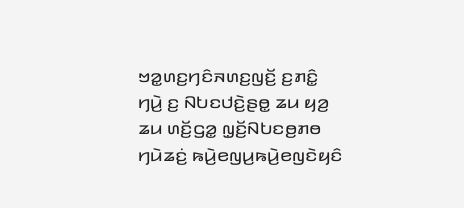ꤠꤤ꤭ꤛꤢ꤬ꤚꤢꤨꤏꤛꤢ꤬ꤜꤢꤩ꤬ ꤢ꤬ꤊꤢꤨ꤭ ꤚꤣꤧ꤬ ꤢ꤬ ꤡꤝꤢꤓꤢꤧ꤬ꤔꤥ꤭ ꤘꤣ ꤟꤤ꤬ ꤘꤣ ꤛꤢꤩ꤬ꤞꤤ꤭ ꤜ꤫ꤢꤩ꤬ꤡꤝꤢꤥ꤬ꤊꤥ ꤚꤣꤧꤘꤢꤦ꤬ ꤒꤣꤧ꤬ꤕꤜꤣ꤬ꤒꤣꤧ꤬ꤕꤜꤢꤧꤟꤢꤨ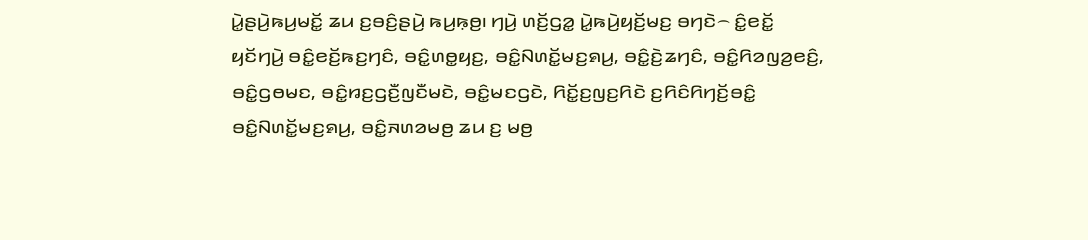ꤣꤧ꤭ꤔꤣꤧ꤬ꤒꤣ꤬ꤗꤢꤩ꤭ ꤘꤣ ꤢ꤬ꤋꤢꤨ꤬ꤔꤣꤧ꤬ ꤒꤣ꤬ꤒ꤫ꤥ꤬꤯ ꤚꤣꤧ꤬ ꤛꤢꤩ꤬ꤞꤤ꤭ ꤣꤧ꤭ꤒꤣꤧ꤬ꤟꤢꤩ꤬ꤗꤢ꤬ ꤋꤚꤢꤧ꤮ ꤢꤨ꤭ꤕꤢꤩ꤭ ꤟꤢꤩꤚꤣꤧ꤬ ꤋꤢꤨ꤭ꤕꤢꤩ꤬ꤒꤢ꤬ꤚꤢꤨ, ꤋꤢꤨ꤭ꤛꤥ꤭ꤟꤢ꤬, ꤋꤢꤨ꤭ꤡꤛꤢꤩ꤭ꤗꤢ꤬ꤎꤣ꤬, ꤋꤢꤨ꤭ꤢꤧ꤬ꤘꤚꤢꤨ, ꤋꤢꤨ꤭ꤖꤤꤜꤤ꤬ꤕꤢꤨ꤬, ꤋꤢꤨ꤭ꤞꤥꤗꤢ, ꤋꤢꤨ꤭ꤙꤢ꤬ꤞꤢꤪ꤬ꤜꤢꤪꤗꤢꤧ, ꤋꤢꤨ꤭ꤗꤢꤞꤢꤧ, ꤖꤢꤩ꤭ꤢ꤬ꤜꤢ꤬ꤖꤢꤧ ꤢ꤬ꤖꤢꤨꤖꤚꤢꤩ꤬ꤋꤢꤨ꤭ ꤋꤢꤨ꤭ꤡꤛꤢꤩ꤭ꤗꤢ꤬ꤎꤣ꤬, ꤋꤢꤨ꤭ꤏꤛꤤꤗꤥ꤬ ꤘꤣ ꤢ꤬ ꤗꤥ꤬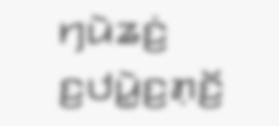ꤚꤣꤧꤘꤢꤦ꤬ ꤢ꤬ꤓꤣꤧ꤭ꤢ꤬ꤊ꤫ꤢꤩ꤬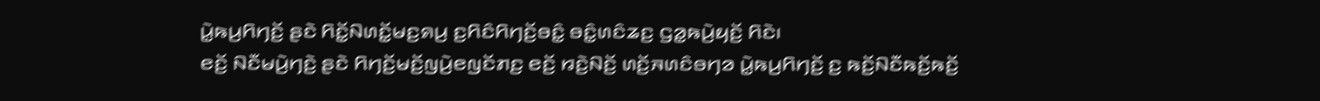ꤣꤧ꤭ꤒꤣ꤬ꤖꤚꤢꤩ꤬ ꤔꤢꤧ ꤖꤢꤩ꤭ꤡꤛꤢꤩ꤭ꤗꤢ꤬ꤎꤣ꤬ ꤢ꤬ꤖꤢꤨꤖꤚꤢꤩ꤬ꤋꤢꤨ꤭ ꤋꤢꤨ꤭ꤛꤢꤨꤘꤢ꤬ ꤞꤤ꤭ꤒꤣꤧ꤬ꤟꤢꤩ꤬ ꤖꤢꤧ꤯
ꤕꤢꤩ꤬ ꤡꤢꤪꤗꤣꤧ꤬ꤚꤢꤧ꤬ ꤔꤢꤧ ꤖꤚꤢꤩ꤬ꤗꤢꤩ꤬ꤜꤣꤧ꤬ꤕꤜꤢꤩꤊꤢ꤬ ꤕꤢꤩ꤬ ꤙꤢꤧ꤬ꤡꤢꤩ꤬ ꤛꤢꤩ꤬ꤏꤛꤢꤨꤋꤚꤤ ꤣꤧ꤭ꤒꤣ꤬ꤖꤚꤢꤩ꤬ ꤢ꤬ ꤒꤢꤩ꤬ꤡꤢꤪꤒꤢꤩ꤬ꤒꤢꤩ꤬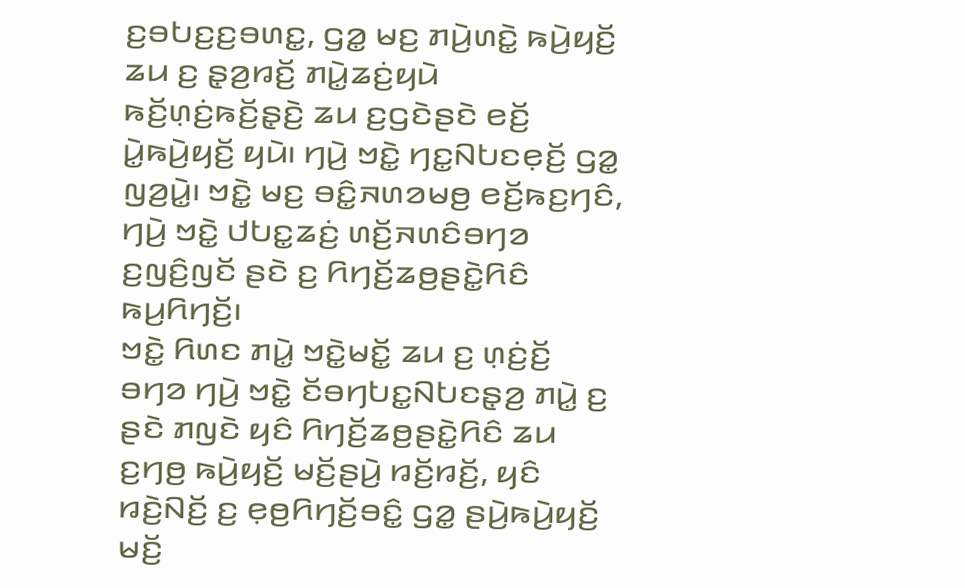ꤢ꤬ꤋꤝꤢ꤬ꤢ꤬ꤋꤛꤢ꤭, ꤞꤤ꤭ ꤗꤢ꤬ ꤊꤣꤧ꤬ꤛꤢꤧ꤭ ꤒꤣꤧ꤬ꤟꤢꤩ꤬ ꤘꤣ ꤢ꤬ ꤔ꤫ꤤ꤬ꤙꤢꤩ꤬ ꤊꤣꤧ꤭ꤘꤢꤦ꤬ꤟꤣꤧ ꤒꤢꤩ꤬ꤛ꤫ꤢꤦ꤬ꤒꤢꤩ꤬ꤔ꤫ꤢꤧ꤬ ꤘꤣ ꤢ꤬ꤞꤢꤧꤔꤢꤧ ꤕꤢꤩ꤬ ꤣꤧ꤭ꤒꤣꤧ꤬ꤟꤢꤩ꤬ ꤟꤣꤧ꤯ ꤚꤣꤧ꤬ ꤠꤢꤧ꤭ ꤚꤢ꤭ꤡꤝꤢꤕ꤫ꤢꤩ꤬ ꤞꤤ꤭ ꤜꤤ꤬ꤣꤧ꤭꤯ ꤠꤢꤧ꤭ ꤗꤢ꤬ ꤋꤢꤨ꤭ꤏꤛꤤꤗꤥ꤬ ꤕꤢꤩ꤬ꤒꤢ꤬ꤚꤢꤨ, ꤚꤣꤧ꤬ ꤠꤢꤧ꤭ ꤓꤝꤢ꤭ꤘꤢꤦ꤬ ꤛꤢꤩ꤬ꤏꤛꤢꤨꤋꤚꤤ ꤢ꤬ꤜꤢꤨ꤬ꤜꤢꤩ ꤔꤢꤧ ꤢ꤬ ꤖꤚꤢꤩ꤬ꤘꤥ꤬ꤔꤢꤧ꤭ꤖꤢꤨ ꤒꤣ꤬ꤖꤚꤢꤩ꤬꤯
ꤠꤢꤧ꤭ ꤖꤛꤢ ꤊꤣꤧ꤭ ꤠꤢꤧ꤭ꤗꤢꤩ꤭ ꤘꤣ ꤢ꤬ ꤛ꤫ꤢꤦ꤬ꤢꤩ꤬ ꤋꤚꤤ ꤚꤣꤧ꤬ ꤠꤢꤧ꤭ ꤢꤩꤋꤚꤝꤢ꤭ꤡꤝꤢꤔ꤫ꤤ꤬ ꤊꤣꤧ꤭ ꤢ꤬ ꤔꤢꤧ ꤊꤜꤢꤧ ꤟꤢꤨ ꤖꤚꤢꤩ꤬ꤘꤥ꤬ꤔꤢꤧ꤭ꤖꤢꤨ ꤘꤣ ꤢ꤬ꤚꤥ꤬ ꤒꤣꤧ꤬ꤟꤢꤩ꤬ ꤗꤢꤩ꤬ꤔꤣꤧ꤬ ꤙꤢꤩ꤬ꤙꤢꤩ꤬, ꤟꤢꤨ ꤙꤢꤧ꤬ꤡꤢꤩ꤬ ꤢ꤬ ꤕ꤫ꤥ꤬ꤖꤚꤢꤩ꤬ꤋꤢꤨ꤭ ꤞꤤ꤭ ꤔꤣꤧ꤬ꤒꤣꤧ꤬ꤟꤢꤩ꤬ ꤗꤢꤩ꤬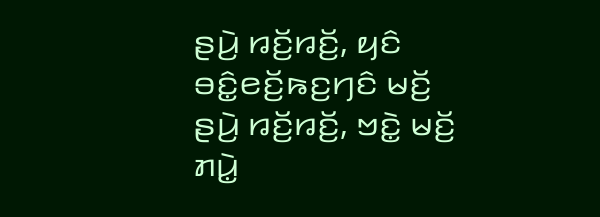ꤔꤣꤧ꤬ ꤙꤢꤩ꤬ꤙꤢꤩ꤬, ꤟꤢꤨ ꤋꤢꤨ꤭ꤕꤢꤩ꤬ꤒꤢ꤬ꤚꤢꤨ ꤗꤢꤩ꤬ ꤔꤣꤧ꤬ ꤙꤢꤩ꤬ꤙꤢꤩ꤬, ꤠꤢꤧ꤭ ꤗꤢꤩ꤬ ꤊꤣꤧ꤭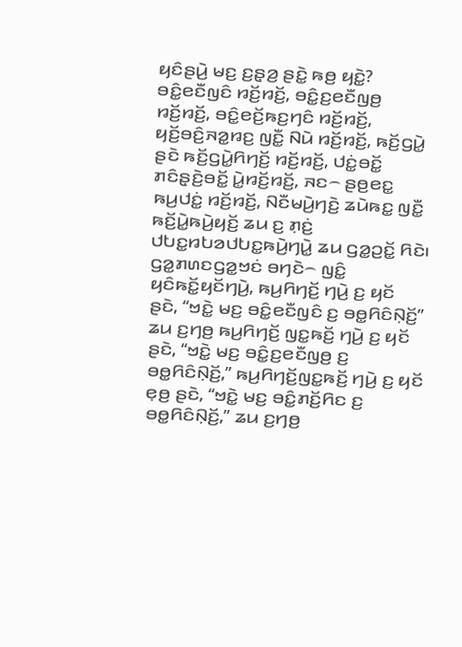ꤟꤢꤨꤔꤣꤧ꤬ ꤗꤢ꤬ ꤢ꤬ꤔ꤫ꤤ꤬ ꤔꤢꤧ꤭ ꤒꤥ꤬ ꤟꤢꤧ꤭?
ꤋꤢꤨ꤭ꤕꤢꤪꤜꤢꤨ ꤙꤢꤩ꤬ꤙꤢꤩ꤬, ꤋꤢꤨ꤭ꤢ꤬ꤕꤢꤪꤜꤥ꤬ ꤙꤢꤩ꤬ꤙꤢꤩ꤬, ꤋꤢꤨ꤭ꤕꤢꤩ꤬ꤒꤢ꤬ꤚꤢꤨ ꤙꤢꤩ꤬ꤙꤢꤩ꤬, ꤟꤢꤩ꤬ꤋꤢꤨ꤬ꤏꤤ꤭ꤙꤢ꤬ ꤜꤢꤪ꤭ ꤡꤣꤧ ꤙꤢꤩ꤬ꤙꤢꤩ꤬, ꤒꤢꤩ꤬ꤞꤣꤧ꤭ ꤔꤢꤧ ꤒꤢꤩ꤬ꤞꤣꤧ꤭ꤖꤚꤢꤩ꤬ ꤙꤢꤩ꤬ꤙꤢꤩ꤬, ꤓꤢꤦ꤭ꤋꤢꤩ꤭ ꤊꤢꤨꤔ꤫ꤢꤧ꤬ꤋꤢꤩ꤭ ꤣꤧ꤭ꤙꤢꤩ꤬ꤙꤢꤩ꤬, ꤏꤢ꤮ ꤔꤥ꤬ꤕꤢ꤭ ꤒꤣ꤬ꤓꤢꤦ꤭ ꤙꤢꤩ꤬ꤙꤢꤩ꤬, ꤡꤢꤪꤗꤣꤧ꤬ꤚꤢꤧ꤬ ꤘꤣꤧꤒꤢ꤭ ꤜꤢꤪ꤭ ꤒꤢꤩ꤬ꤣꤧ꤭ꤒꤣꤧ꤬ꤟꤢꤩ꤬ ꤘꤣ ꤢ꤬ ꤊ꤫ꤢꤦ꤬ ꤓꤝꤢ꤭ꤙꤝꤤꤓꤝꤢ꤭ꤒꤣꤧ꤬ꤚꤣꤧ꤭ ꤘꤣ ꤞꤤ꤭ꤑꤢꤩ꤭ ꤖꤢꤧ꤯
ꤞꤤ꤭ꤊꤛꤢꤞꤤ꤭ꤠꤢꤦ ꤋꤚꤢꤧ꤮ ꤜꤢꤨ꤭ ꤟꤢꤨꤒꤢꤩ꤭ꤟꤢꤩꤚꤣꤧ꤬, ꤒꤣ꤬ꤖꤚꤢꤩ꤬ ꤚꤣꤧ꤬ ꤢ꤬ ꤟꤢꤩ ꤔꤢꤧ, “ꤠꤢꤧ꤭ ꤗꤢ꤬ ꤋꤢꤨ꤭ꤕꤢꤪꤜꤢꤨ ꤢ꤬ ꤋꤥ꤭ꤖꤢꤨꤡ꤫ꤢꤩ꤬” ꤘꤣ ꤢ꤬ꤚꤥ꤬ ꤒꤣ꤬ꤖꤚꤢꤩ꤬ ꤜꤢ꤭ꤒꤢꤩ꤬ ꤚꤣꤧ꤬ ꤢ꤬ ꤟꤢꤩ ꤔꤢꤧ, “ꤠꤢꤧ꤭ ꤗꤢ꤬ ꤋꤢꤨ꤭ꤢ꤬ꤕꤢꤪꤜꤥ꤬ ꤢ꤬ ꤋꤥ꤭ꤖꤢꤨꤡ꤫ꤢꤩ꤬,” ꤒꤣ꤬ꤖꤚꤢꤩ꤬ꤜꤢ꤭ꤒꤢꤩ꤬ ꤚꤣꤧ꤬ ꤢ꤬ ꤟꤢꤩ ꤕ꤫ꤥ꤬ ꤔꤢꤧ, “ꤠꤢꤧ꤭ ꤗꤢ꤬ ꤋꤢꤨ꤭ꤊꤢꤩ꤬ꤖꤢ ꤢ꤬ ꤋꤥ꤭ꤖꤢꤨꤡ꤫ꤢꤩ꤬,” ꤘꤣ ꤢ꤬ꤚꤥ꤬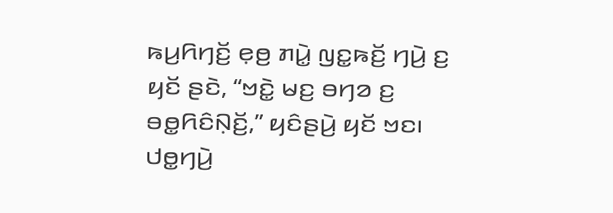ꤒꤣ꤬ꤖꤚꤢꤩ꤬ ꤕ꤫ꤥ꤬ ꤊꤣꤧ꤭ ꤜꤢ꤭ꤒꤢꤩ꤬ ꤚꤣꤧ꤬ ꤢ꤬ ꤟꤢꤩ ꤔꤢꤧ, “ꤠꤢꤧ꤭ ꤗꤢ꤬ ꤋꤚꤤ ꤢ꤬ ꤋꤥ꤭ꤖꤢꤨꤡ꤫ꤢꤩ꤬,” ꤟꤢꤨꤔꤣꤧ꤬ ꤟꤢꤩ ꤠꤢ꤯
ꤓꤥ꤭ꤚꤣꤧ꤬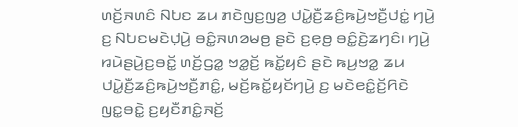ꤛꤢꤩ꤬ꤏꤛꤢꤨ ꤡꤝꤢ ꤘꤣ ꤊꤢꤧꤜꤢ꤬ꤜꤤ꤬ ꤓꤣꤧ꤭ꤢꤪ꤬ꤘꤢꤨ꤬ꤒꤣꤧ꤬ꤠꤢꤪ꤬ꤓꤢꤦ꤭ ꤚꤣꤧ꤬ ꤢ꤬ ꤡꤝꤢꤗꤢꤧꤓ꤫ꤣꤧ꤬ ꤋꤢꤨ꤭ꤏꤛꤤꤗꤥ꤬ ꤔꤢꤧ ꤢ꤬ꤕ꤫ꤥ꤬ ꤋꤢꤨ꤭ꤢꤧ꤬ꤘꤚꤢꤨ꤯ ꤚꤣꤧ꤬ ꤙꤣꤧꤔꤣꤧ꤬ꤢ꤬ꤋꤢꤩ꤭ ꤛꤢꤩ꤬ꤞꤤ꤭ ꤠꤤ꤭ꤢꤩ꤬ ꤒꤢꤩ꤭ꤟꤢꤨ ꤔꤢꤧ ꤒꤣ꤬ꤠꤤ꤭ ꤘꤣ ꤓꤣꤧ꤭ꤢꤪ꤬ꤘꤢꤨ꤬ꤒꤣꤧ꤬ꤠꤢꤪ꤬ꤊꤢꤨ꤭, ꤗꤢꤩ꤬ꤒꤢꤩ꤭ꤟꤢꤩꤚꤣꤧ꤬ ꤢ꤬ ꤗꤢꤧꤕꤢꤨ꤭ꤢꤩ꤬ꤖꤢꤧ ꤜꤢ꤭ꤋꤢꤧ꤭ ꤢ꤬ꤟꤢꤪꤊꤢꤨ꤭ꤏꤢꤩ꤬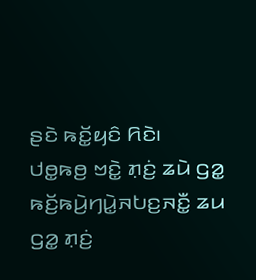ꤔꤢꤧ ꤒꤢꤩ꤭ꤟꤢꤨ ꤖꤢꤧ꤯
ꤓꤥ꤭ꤒꤥ꤬ ꤠꤢꤧ꤭ ꤊ꤫ꤢꤦ꤬ ꤘꤣꤧ ꤞꤤ꤭ ꤒꤢꤩ꤬ꤒꤣꤧ꤬ꤚꤣꤧ꤭ꤏꤝꤢ꤬ꤏꤢꤪ꤭ ꤘꤣ ꤞꤤ꤭ ꤊ꤫ꤢꤦ꤬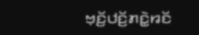ꤠ꤫ꤢꤩ꤬ꤓꤢꤩ꤬ꤊꤢꤧ꤭ꤙꤢꤩ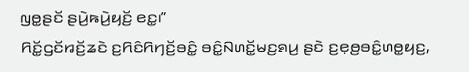ꤜꤥ꤭ꤔꤢꤩ ꤔꤣꤧ꤬ꤒꤣꤧ꤬ꤟꤢꤩ꤬ ꤕꤢ꤭꤯”
ꤖꤢꤩ꤭ꤞꤢꤩꤙꤢꤩ꤬ꤘꤢꤧ ꤢ꤬ꤖꤢꤨꤖꤚꤢꤩ꤬ꤋꤢꤨ꤭ ꤋꤢꤨ꤭ꤡꤛꤢꤩ꤭ꤗꤢ꤬ꤎꤣ꤬ ꤔꤢꤧ ꤢ꤬ꤕ꤫ꤥ꤬ꤋꤢꤨ꤭ꤛꤥ꤭ꤟꤢ꤬,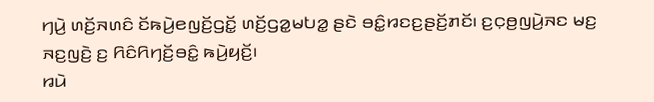ꤚꤣꤧ꤬ ꤛꤢꤩ꤬ꤏꤛꤢꤨ ꤢꤩꤒꤣꤧ꤬ꤕꤜꤢꤩ꤬ꤞꤢꤩ꤭ ꤛꤢꤩ꤬ꤞꤤ꤭ꤗꤝꤤ꤭ ꤔꤢꤧ ꤋꤢꤨ꤭ꤙꤢꤢ꤬ꤔꤢꤩ꤬ꤊꤢꤩ꤯ ꤢ꤬ꤍ꤫ꤥ꤬ꤜꤣꤧ꤬ꤏꤢ ꤗꤢ꤬ ꤏꤢ꤬ꤜꤢꤧ꤬ ꤢ꤬ ꤖꤢꤨꤖꤚꤢꤩ꤬ꤋꤢꤨ꤭ ꤒꤣꤧ꤬ꤟꤢꤩ꤬꤯
ꤙꤣꤧ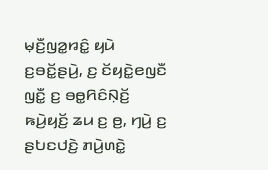ꤗ꤫ꤢꤪ꤬ꤜꤤ꤭ꤙꤢꤨ꤭ ꤟꤣꤧ ꤢ꤬ꤋꤢꤩ꤭ꤔꤣꤧ꤬, ꤢ꤬ ꤢꤩꤟꤢꤧ꤭ꤕꤜꤢꤪ ꤜꤢꤪ꤭ ꤢ꤬ ꤋꤥ꤭ꤖꤢꤨꤡ꤫ꤢꤩ꤬ ꤒꤣꤧ꤬ꤟꤢꤩ꤬ ꤘꤣ ꤢ꤬ ꤥ꤬, ꤚꤣꤧ꤬ ꤢ꤬ ꤔꤝꤢꤓꤢꤧ꤬ ꤊꤣꤧ꤬ꤛꤢꤧ꤭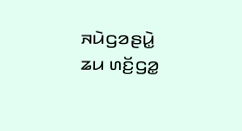ꤏꤣꤧꤞꤤꤔꤣꤧ꤭ ꤘꤣ ꤛꤢꤩ꤬ꤞꤤ꤭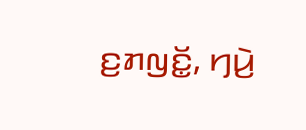ꤢ꤬ꤊꤜꤢꤩ꤭, ꤚꤣꤧ꤬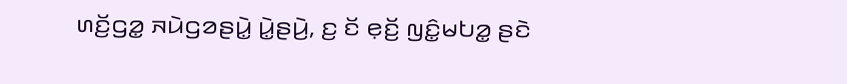ꤛꤢꤩ꤬ꤞꤤ꤭ ꤏꤣꤧꤞꤤꤔꤣꤧ꤭ ꤣꤧ꤭ꤔꤣꤧ꤬, ꤢ꤬ ꤢꤩ ꤕ꤫ꤢꤩ꤬ ꤜꤢꤨ꤭ꤗꤝꤤ꤭ ꤔꤢꤧ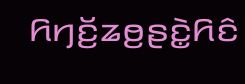ꤖꤚꤢꤩ꤬ꤘꤥ꤬ꤔꤢꤧ꤭ꤖꤢꤨ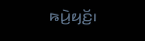ꤒꤣꤧ꤬ꤟꤢꤩ꤬꤯